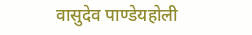वासुदेव पाण्डेयहोली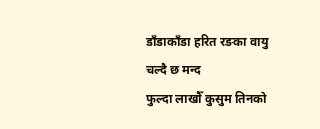डाँडाकाँडा हरित रङका वायु चल्दै छ मन्द
फुल्दा लाखौँ कुसुम तिनको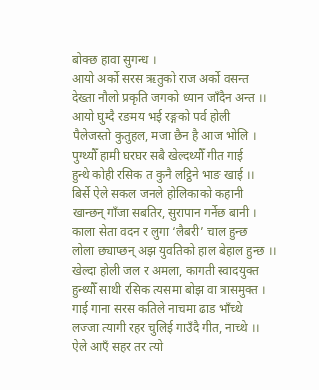बोक्छ हावा सुगन्ध ।
आयो अर्को सरस ऋतुको राज अर्को वसन्त
देख्ता नौलो प्रकृति जगको ध्यान जाँदैन अन्त ।।
आयो घुम्दै रङमय भई रङ्गको पर्व होली
पैलेजस्तो कुतुहल, मजा छैन है आज भोलि ।
पुग्थ्यौँ हामी घरघर सबै खेल्दथ्यौँ गीत गाई
हुन्थे कोही रसिक त कुनै लट्ठिने भाङ खाई ।।
बिर्से ऐले सकल जनले होलिकाको कहानी
खान्छन् गाँजा सबतिर, सुरापान गर्नेछ बानी ।
काला सेता वदन र लुगा ‘लैबरी’ चाल हुन्छ
लोला छ्याप्छन् अझ युवतिको हाल बेहाल हुन्छ ।।
खेल्दा होली जल र अमला, कागती स्वादयुक्त
हुन्थ्यौँ साथी रसिक त्यसमा बोझ वा त्रासमुक्त ।
गाई गाना सरस कतिले नाचमा ढाड भाँच्थे
लज्जा त्यागी रहर चुलिई गाउँदै गीत, नाच्थे ।।
ऐले आएँ सहर तर त्यो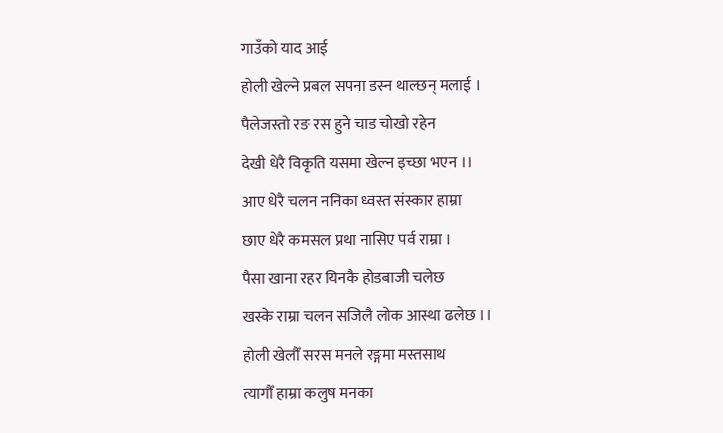गाउँको याद आई
होली खेल्ने प्रबल सपना डस्न थाल्छन् मलाई ।
पैलेजस्तो रङ रस हुने चाड चोखो रहेन
देखी धेरै विकृति यसमा खेल्न इच्छा भएन ।।
आए धेरै चलन ननिका ध्वस्त संस्कार हाम्रा
छाए धेरै कमसल प्रथा नासिए पर्व राम्रा ।
पैसा खाना रहर यिनकै होडबाजी चलेछ
खस्के राम्रा चलन सजिलै लोक आस्था ढलेछ ।।
होली खेलौँ सरस मनले रङ्गमा मस्तसाथ
त्यागौँ हाम्रा कलुष मनका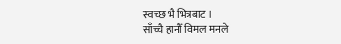स्वच्छ भै भित्रबाट ।
साँच्चै हानौँ विमल मनले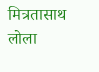मित्रतासाथ लोला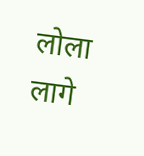लोला लागे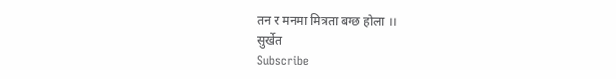तन र मनमा मित्रता बग्छ होला ।।
सुर्खेत
Subscribe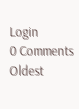Login
0 Comments
Oldest